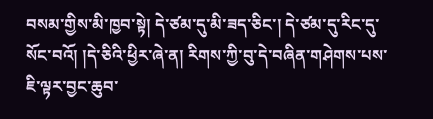བསམ་གྱིས་མི་ཁྱབ་སྟེ། དེ་ཙམ་དུ་མི་ཟད་ཅིང་། དེ་ཙམ་དུ་རིང་དུ་སོང་བའོ། །དེ་ཅིའི་ཕྱིར་ཞེ་ན། རིགས་ཀྱི་བུ་དེ་བཞིན་གཤེགས་པས་ཇི་ལྟར་བྱང་ཆུབ་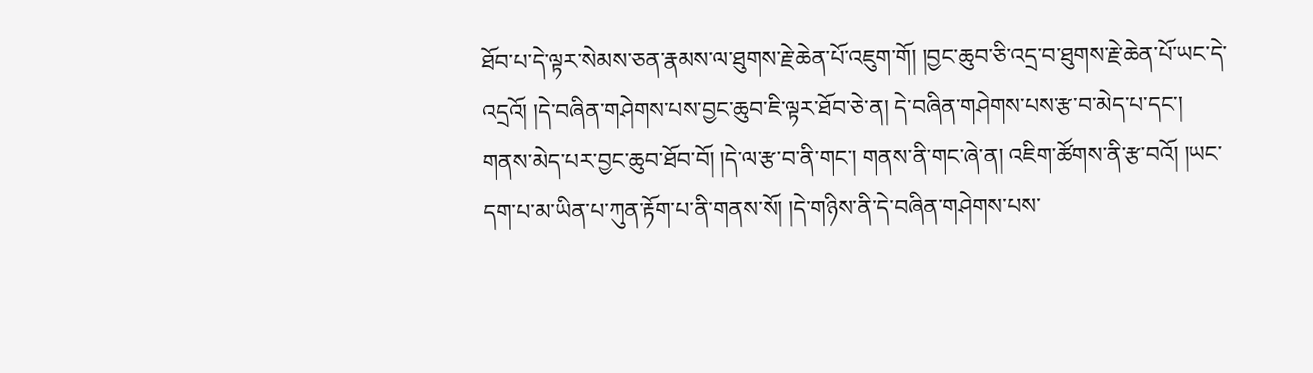ཐོབ་པ་དེ་ལྟར་སེམས་ཅན་རྣམས་ལ་ཐུགས་རྗེ་ཆེན་པོ་འཇུག་གོ། །བྱང་ཆུབ་ཅི་འདྲ་བ་ཐུགས་རྗེ་ཆེན་པོ་ཡང་དེ་འདྲའོ། །དེ་བཞིན་གཤེགས་པས་བྱང་ཆུབ་ཇི་ལྟར་ཐོབ་ཅེ་ན། དེ་བཞིན་གཤེགས་པས་རྩ་བ་མེད་པ་དང་། གནས་མེད་པར་བྱང་ཆུབ་ཐོབ་བོ། །དེ་ལ་རྩ་བ་ནི་གང་། གནས་ནི་གང་ཞེ་ན། འཇིག་ཚོགས་ནི་རྩ་བའོ། །ཡང་དག་པ་མ་ཡིན་པ་ཀུན་རྟོག་པ་ནི་གནས་སོ། །དེ་གཉིས་ནི་དེ་བཞིན་གཤེགས་པས་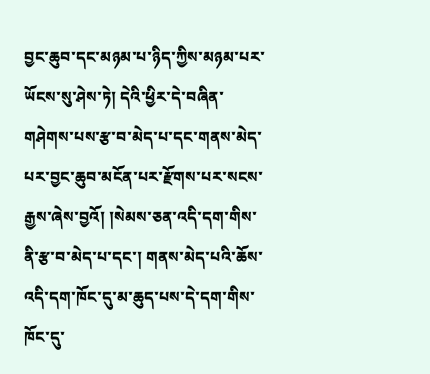བྱང་ཆུབ་དང་མཉམ་པ་ཉིད་ཀྱིས་མཉམ་པར་ཡོངས་སུ་ཤེས་ཏེ། དེའི་ཕྱིར་དེ་བཞིན་གཤེགས་པས་རྩ་བ་མེད་པ་དང་གནས་མེད་པར་བྱང་ཆུབ་མངོན་པར་རྫོགས་པར་སངས་རྒྱས་ཞེས་བྱའོ། །སེམས་ཅན་འདི་དག་གིས་ནི་རྩ་བ་མེད་པ་དང་། གནས་མེད་པའི་ཆོས་འདི་དག་ཁོང་དུ་མ་ཆུད་པས་དེ་དག་གིས་ཁོང་དུ་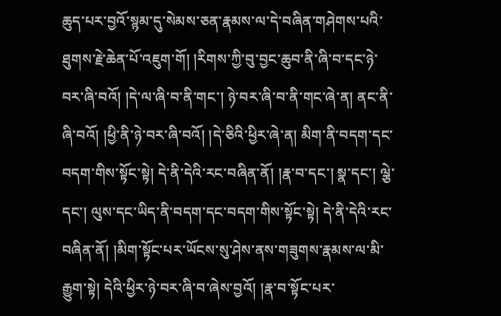ཆུད་པར་བྱའོ་སྙམ་དུ་སེམས་ཅན་རྣམས་ལ་དེ་བཞིན་གཤེགས་པའི་ཐུགས་རྗེ་ཆེན་པོ་འཇུག་གོ། །རིགས་ཀྱི་བུ་བྱང་ཆུབ་ནི་ཞི་བ་དང་ཉེ་བར་ཞི་བའོ། །དེ་ལ་ཞི་བ་ནི་གང་། ཉེ་བར་ཞི་བ་ནི་གང་ཞེ་ན། ནང་ནི་ཞི་བའོ། །ཕྱི་ནི་ཉེ་བར་ཞི་བའོ། །དེ་ཅིའི་ཕྱིར་ཞེ་ན། མིག་ནི་བདག་དང་བདག་གིས་སྟོང་སྟེ། དེ་ནི་དེའི་རང་བཞིན་ནོ། །རྣ་བ་དང་། སྣ་དང་། ལྕེ་དང་། ལུས་དང་ཡིད་ནི་བདག་དང་བདག་གིས་སྟོང་སྟེ། དེ་ནི་དེའི་རང་བཞིན་ནོ། །མིག་སྟོང་པར་ཡོངས་སུ་ཤེས་ནས་གཟུགས་རྣམས་ལ་མི་རྒྱུག་སྟེ། དེའི་ཕྱིར་ཉེ་བར་ཞི་བ་ཞེས་བྱའོ། །རྣ་བ་སྟོང་པར་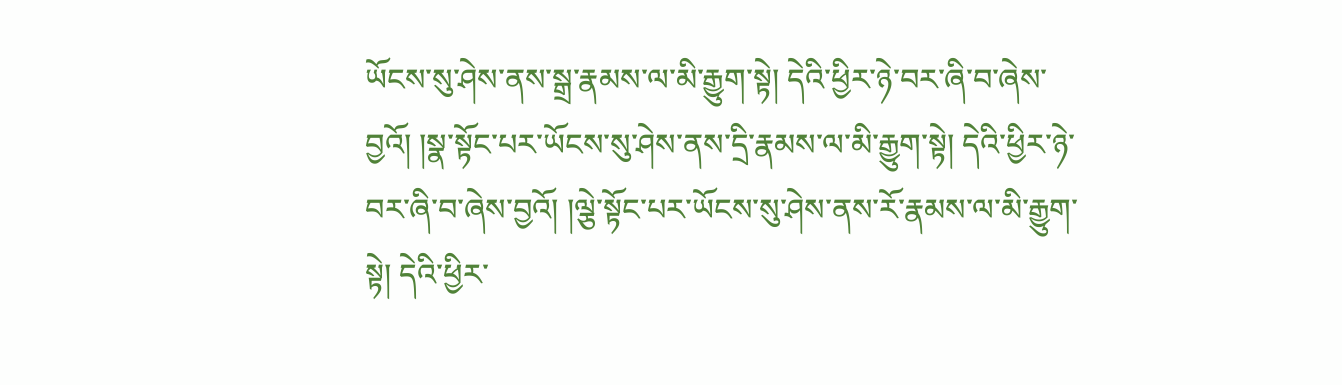ཡོངས་སུ་ཤེས་ནས་སྒྲ་རྣམས་ལ་མི་རྒྱུག་སྟེ། དེའི་ཕྱིར་ཉེ་བར་ཞི་བ་ཞེས་བྱའོ། །སྣ་སྟོང་པར་ཡོངས་སུ་ཤེས་ནས་དྲི་རྣམས་ལ་མི་རྒྱུག་སྟེ། དེའི་ཕྱིར་ཉེ་བར་ཞི་བ་ཞེས་བྱའོ། །ལྕེ་སྟོང་པར་ཡོངས་སུ་ཤེས་ནས་རོ་རྣམས་ལ་མི་རྒྱུག་སྟེ། དེའི་ཕྱིར་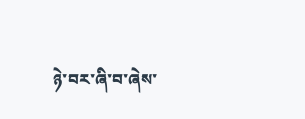ཉེ་བར་ཞི་བ་ཞེས་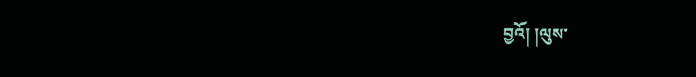བྱའོ། །ལུས་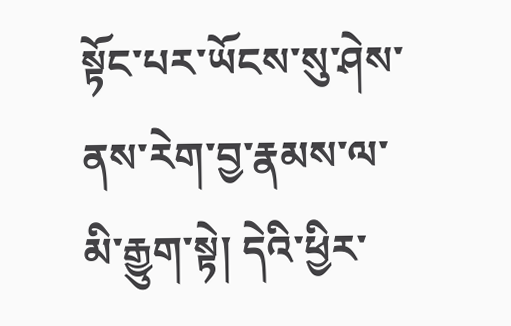སྟོང་པར་ཡོངས་སུ་ཤེས་ནས་རེག་བྱ་རྣམས་ལ་མི་རྒྱུག་སྟེ། དེའི་ཕྱིར་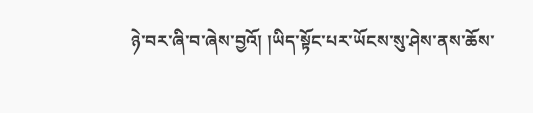ཉེ་བར་ཞི་བ་ཞེས་བྱའོ། །ཡིད་སྟོང་པར་ཡོངས་སུ་ཤེས་ནས་ཆོས་